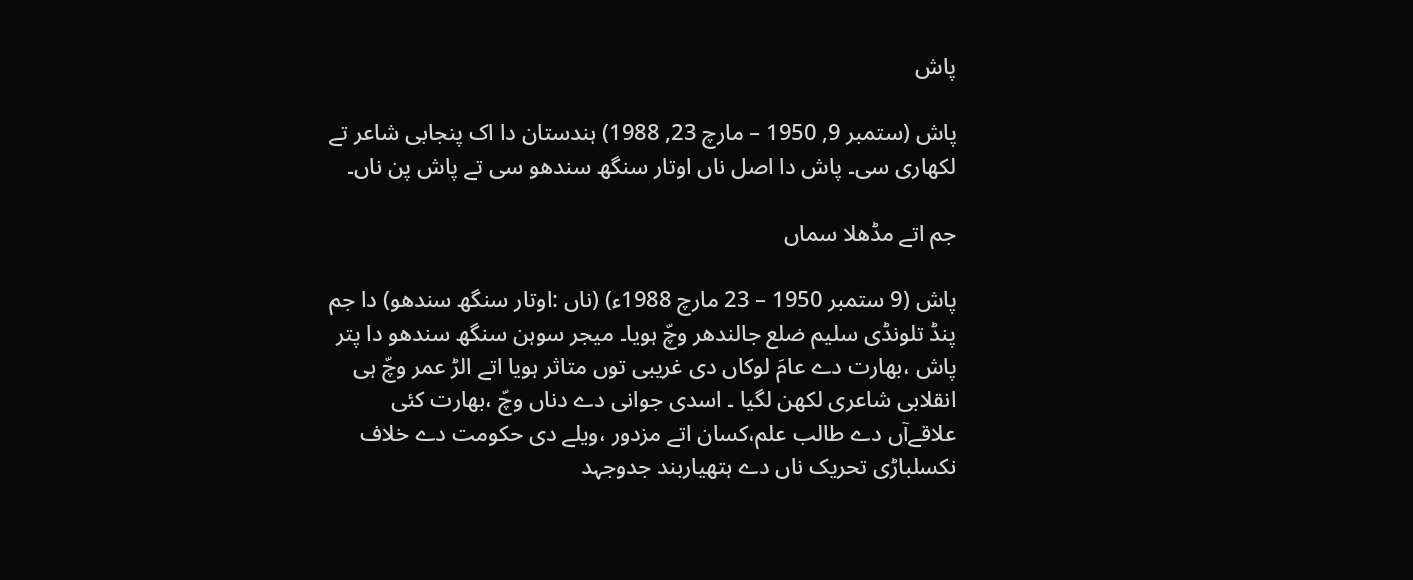پاش

پاش (ستمبر 9, 1950 – مارچ 23, 1988) ہندستان دا اک پنجابی شاعر تے لکھاری سی۔ پاش دا اصل ناں اوتار سنگھ سندھو سی تے پاش پن ناں۔

جم اتے مڈھلا سماں

پاش (9 ستمبر 1950 – 23 مارچ 1988ء) (ناں :اوتار سنگھ سندھو) دا جم پنڈ تلونڈی سلیم ضلع جالندھر وچّ ہویا۔ میجر سوہن سنگھ سندھو دا پتر پاش ،بھارت دے عامَ لوکاں دی غریبی توں متاثر ہویا اتے الڑ عمر وچّ ہی انقلابی شاعری لکھن لگیا ۔ اسدی جوانی دے دناں وچّ ،بھارت کئی علاقےآں دے طالب علم،کسان اتے مزدور ،ویلے دی حکومت دے خلاف نکسلباڑی تحریک ناں دے ہتھیاربند جدوجہد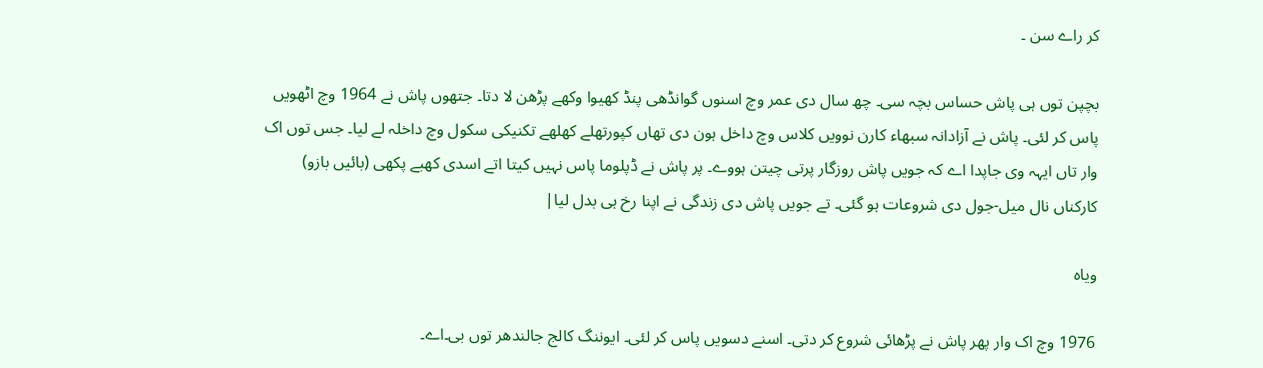کر راے سن ۔

بچپن توں ہی پاش حساس بچہ سی۔ چھ سال دی عمر وچ اسنوں گوانڈھی پنڈ کھیوا وکھے پڑھن لا دتا۔ جتھوں پاش نے 1964 وچ اٹھویں پاس کر لئی۔ پاش نے آزادانہ سبھاء کارن نوویں کلاس وچ داخل ہون دی تھاں کپورتھلے کھلھے تکنیکی سکول وچ داخلہ لے لیا۔ جس توں اک وار تاں ایہہ وی جاپدا اے کہ جویں پاش روزگار پرتی چیتن ہووے۔ پر پاش نے ڈپلوما پاس نہیں کیتا اتے اسدی کھبے پکھی (بائیں بازو) کارکناں نال میل-جول دی شروعات ہو گئی۔ تے جویں پاش دی زندگی نے اپنا رخ ہی بدل لیا|

ویاہ

1976 وچ اک وار پھر پاش نے پڑھائی شروع کر دتی۔ اسنے دسویں پاس کر لئی۔ ایوننگ کالج جالندھر توں بی۔اے۔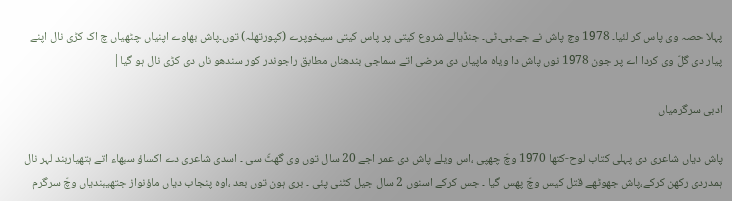پہلا حصہ وی پاس کر لئیا۔ 1978 وچ پاش نے جے۔بی۔ٹی۔ جنڈیالے شروع کیتی پر پاس کیتی سیخوپرے (کپورتھلہ) توں۔پاش بھاوے اپنیاں چٹھیاں چ اک کڑی نال اپنے پیار دی گلّ وی کردا اے پر جون 1978 نوں پاش دا ویاہ ماپیاں دی مرضی اتے سماجی بندھناں مطابق راجوندر کور سندھو ناں دی کڑی نال ہو گیا|

ادبی سرگرمیاں

پاش دیاں شاعری دی پہلی کتاب لوح-کتھا 1970 وچّ چھپی ،اس ویلے پاش دی عمر اجے 20 سال توں وی گھٹّ سی ۔ اسدی شاعری دے اکساؤ سبھاء اتے ہتھیاربند لہر نال ہمدردی رکھن کرکے،پاش جھوٹھے قتل کیس وچّ پھس گیا ۔ جس کرکے اسنوں 2 سال جیل کٹنی پئی ۔ بری ہون توں بعد ،اوہ پنجاب دیاں ماؤنواز جتھیبندیاں وچّ سرگرم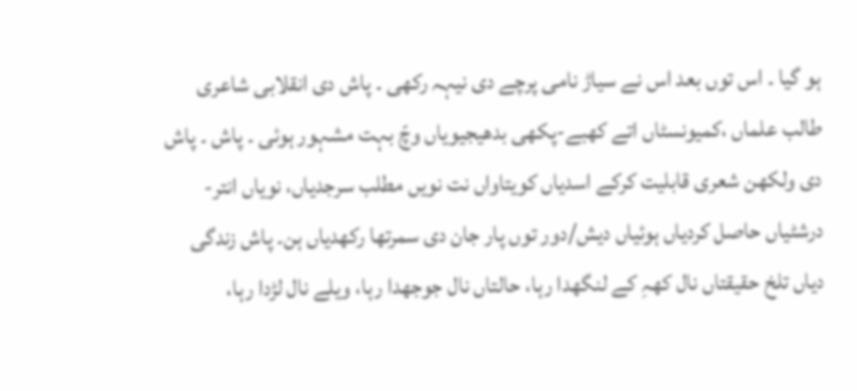ہو گیا ۔ اس توں بعد اس نے سیاڑ نامی پرچے دی نیہہ رکھی ۔ پاش دی انقلابی شاعری طالب علماں ،کمیونسٹاں اتے کھبے-پکھی بدھیجیویاں وچّ بہت مشہور ہوئی ۔ پاش ۔ پاش دی ولکھن شعری قابلیت کرکے اسدیاں کویتاواں نت نویں مطلب سرجدیاں، نویاں انتر-درشٹیاں حاصل کردیاں ہوئیاں دیش/دور توں پار جان دی سمرتھا رکھدیاں ہن۔ پاش زندگی دیاں تلخ حقیقتاں نال کھہِ کے لنگھدا رہا، حالتاں نال جوجھدا رہا، ویلے نال لڑدا رہا،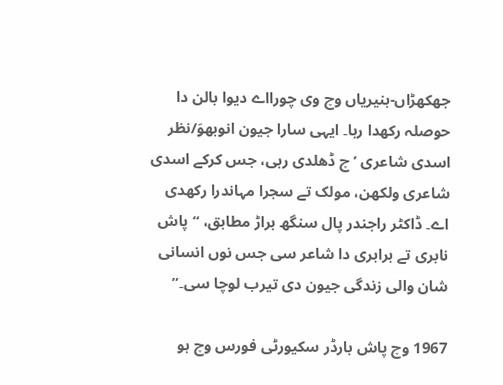جھکھڑاں-ہنیریاں وچ وی چورااے دیوا بالن دا حوصلہ رکھدا رہا۔ ایہی سارا جیون انوبھوَ/نظر اسدی شاعری ’چ ڈھلدی رہی، جس کرکے اسدی شاعری ولکھن، مولک تے سجرا مہاندرا رکھدی اے۔ ڈاکٹر راجندر پال سنگھ براڑ مطابق، “پاش نابری تے برابری دا شاعر سی جس نوں انسانی شان والی زندگی جیون دی تیرب لوچا سی۔”

1967 وچ پاش بارڈر سکیورٹی فورس وچ ہو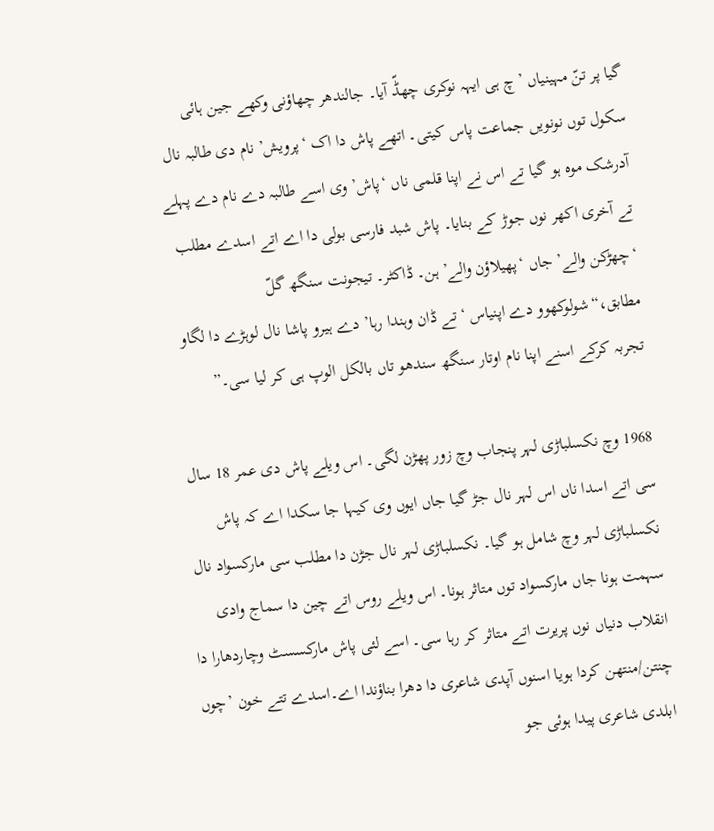گیا پر تنّ مہینیاں ’چ ہی ایہہ نوکری چھڈّ آیا۔ جالندھر چھاؤنی وکھے جین ہائی سکول توں نونویں جماعت پاس کیتی۔ اتھے پاش دا اک ‘پرویش’ نام دی طالبہ نال آدرشک موہ ہو گیا تے اس نے اپنا قلمی ناں ‘پاش’ وی اسے طالبہ دے نام دے پہلے تے آخری اکھر نوں جوڑ کے بنایا۔ پاش شبد فارسی بولی دا اے اتے اسدے مطلب ‘چھڑکن والے’ جاں ‘پھیلاؤن والے’ ہن۔ ڈاکٹر۔ تیجونت سنگھ گلّ مطابق،“شولوکھوو دے اپنیاس ‘تے ڈان وہندا رہا’ دے ہیرو پاشا نال لوہڑے دا لگاو تجربہ کرکے اسنے اپنا نام اوتار سنگھ سندھو تاں بالکل الوپ ہی کر لیا سی۔”

1968 وچ نکسلباڑی لہر پنجاب وچ زور پھڑن لگی۔ اس ویلے پاش دی عمر 18 سال سی اتے اسدا ناں اس لہر نال جڑ گیا جاں ایوں وی کیہا جا سکدا اے کہ پاش نکسلباڑی لہر وچ شامل ہو گیا۔ نکسلباڑی لہر نال جڑن دا مطلب سی مارکسواد نال سہمت ہونا جاں مارکسواد توں متاثر ہونا۔ اس ویلے روس اتے چین دا سماج وادی انقلاب دنیاں نوں پریرت اتے متاثر کر رہا سی۔ اسے لئی پاش مارکسسٹ وچاردھارا دا چنتن/منتھن کردا ہویا اسنوں آپدی شاعری دا دھرا بناؤندا اے۔اسدے تتے خون ’چوں ابلدی شاعری پیدا ہوئی جو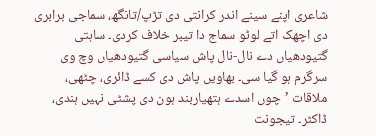شاعری اپنے سینے اندر کرانتی دی تڑپ/تانگھ، سماجی برابری دی اچھک اتے لوٹو سماج دا تیبر خلاف کردی۔ ساہتی گتیودھیاں دے نال-نال پاش سیاسی گتیودھیاں وچ وی سرگرم ہو گیا سی۔ بھاویں پاش دی کسے ڈائری، چٹھی، ملاقات ’چوں اسدے ہتھیاربند ہون دی پشٹی نہیں ہندی، ڈاکٹر۔ تیجونت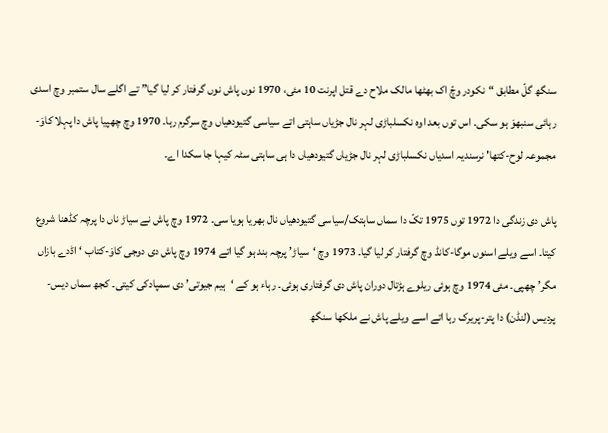سنگھ گلّ مطابق “نکودر وچّ اک بھٹھا مالک ملاح دے قتل اپرنت 10 مئی، 1970 نوں پاش نوں گرفتار کر لیا گیا” تے اگلے سال ستمبر وچ اسدی رہائی سنبھوَ ہو سکی۔ اس توں بعد اوہ نکسلباڑی لہر نال جڑیاں ساہتی اتے سیاسی گتیودھیاں وچ سرگرم رہا۔ 1970 وچ چھپیا پاش دا پہلا کاوَ-مجموعہ لوح-کتھا' نرسندیہ اسدیاں نکسلباڑی لہر نال جڑیاں گتیودھیاں دا ہی ساہتی سٹہ کیہا جا سکدا اے۔

پاش دی زندگی دا 1972 توں 1975 تکّ دا سماں ساہتک/سیاسی گتیودھیاں نال بھریا ہویا سی۔ 1972 وچ پاش نے سیاڑ ناں دا پرچہ کڈھنا شروع کیتا۔ اسے ویلے اسنوں موگا-کانڈ وچ گرفتار کر لیا گیا۔ 1973 وچ ‘سیاڑ’ پرچہ بند ہو گیا اتے 1974 وچ پاش دی دوجی کاوَ-کتاب ‘اڈدے بازاں مگر’ چھپی۔ مئی 1974 وچ ہوئی ریلوے ہڑتال دوران پاش دی گرفتاری ہوئی۔ رہاء ہو کے ‘ہیم جیوتی’ دی سمپادکی کیتی۔ کجھ سماں دیس-پردیس (لنڈن) دا پتر-پریرک رہا اتے اسے ویلے پاش نے ملکھا سنگھ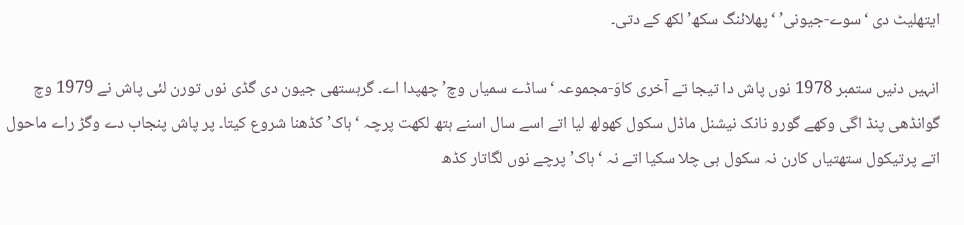ایتھلیٹ دی ‘سوے-جیونی’ ‘پھلائنگ سکھ’ لکھ کے دتی۔

انہیں دنیں ستمبر 1978 نوں پاش دا تیجا تے آخری کاوَ-مجموعہ ‘ساڈے سمیاں وچ’ چھپدا اے۔ گرہستھی جیون دی گڈی نوں تورن لئی پاش نے 1979 وچ گوانڈھی پنڈ اگی وکھے گورو نانک نیشنل ماڈل سکول کھولھ لیا اتے اسے سال اسنے ہتھ لکھت پرچہ ‘ہاک’ کڈھنا شروع کیتا۔ پر پاش پنجاب دے وگڑ راے ماحول اتے پرتیکول ستھتیاں کارن نہ سکول ہی چلا سکیا اتے نہ ‘ہاک’ پرچے نوں لگاتار کڈھ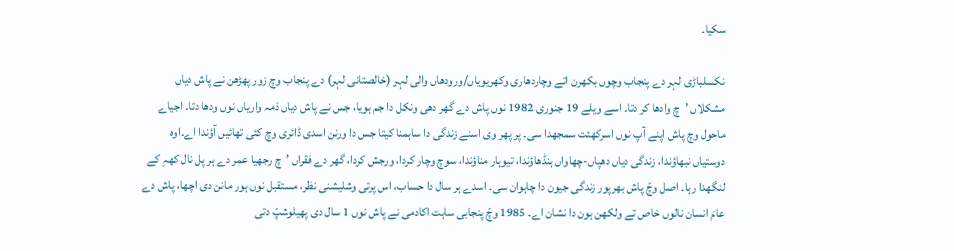سکیا۔

نکسلباڑی لہر دے پنجاب وچوں بکھرن اتے وچاردھاری وکھریویاں/ورودھاں والی لہر (خالصتانی لہر) دے پنجاب وچ زور پھڑھن نے پاش دیاں مشکلاں ’چ وادھا کر دتا۔ اسے ویلے 19 جنوری 1982 نوں پاش دے گھر دھی ونکل دا جم ہویا، جس نے پاش دیاں ذمہ واریاں نوں ودھا دتا۔ اجیاے ماحول وچ پاش اپنے آپ نوں اسرکھئت سمجھدا سی۔ پر پھر وی اسنے زندگی دا ساہمنا کیتا جس دا ورنن اسدی ڈائری وچ کئی تھائیں آؤندا اے۔اوہ دوستیاں نبھاؤندا، زندگی دیاں دھپاں-چھاواں ہنڈھاؤندا، تیوہار مناؤندا، سوچ وچار کردا، ورجش کردا، گھر دے فقراں ’چ رجھیا عمر دے ہر پل نال کھہِ کے لنگھدا رہا۔ اصل وچّ پاش بھرپور زندگی جیون دا چاہوان سی۔ اسدے ہر سال دا حساب، اس پرتی وشلیشنی نظر، مستقبل نوں ہور مانن دی اچھا، پاش دے عامَ انسان نالوں خاص تے ولکھن ہون دا نشان اے۔ 1985 وچّ پنجابی ساہت اکادمی نے پاش نوں 1 سال دی پھیلوشپّ دتی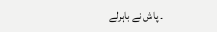۔ پاش نے باہرلے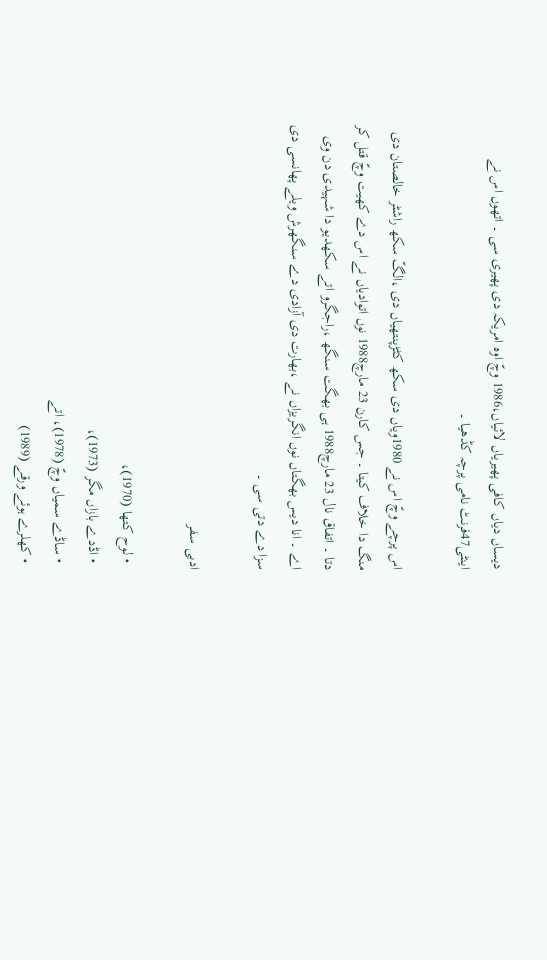دیساں دیاں کافی پھیریاں لائیاں،1986 وچّ اوہ امریکہ دی پھیری سی ۔ اتھوں اس نے اینٹی47فرنٹ نامی پرچہ کڈھیا ۔

اس پرچے وچّ اس نے 1980ویاں دی سکھ کٹڑپنتھیاں دی ،الگّ سکھ راشٹر خالصتان دی منگ دا خلاف کیتا ۔ جس کارن 23 مارچ1988 نوں اتوادیاں نے اس دے کھیت وچّ قتل کر دتا ۔ اتفاق نال 23 مارچ1988 ہی بھگت سنگھ ،راجگرو اتے سکھدیو دا شہیدی دن وی اے ۔ انا دیس بھگتاں نوں انگریزاں نے ،بھارت دی آزادی دے سنگھرش ویلے پھانسی دی سزا دے دتی سی ۔

ادبی سفر

  • لوح کتھا (1970)،
  • اڈدے بازاں مگر (1973)،
  • ساڈے سمیاں وچّ (1978)، اتے
  • کھلرے ہوئے ورقے (1989)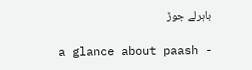باہرلے جوڑ

a glance about paash -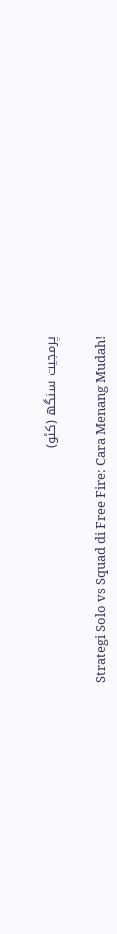پرمجیت سنگھ (کٹو)

Strategi Solo vs Squad di Free Fire: Cara Menang Mudah!